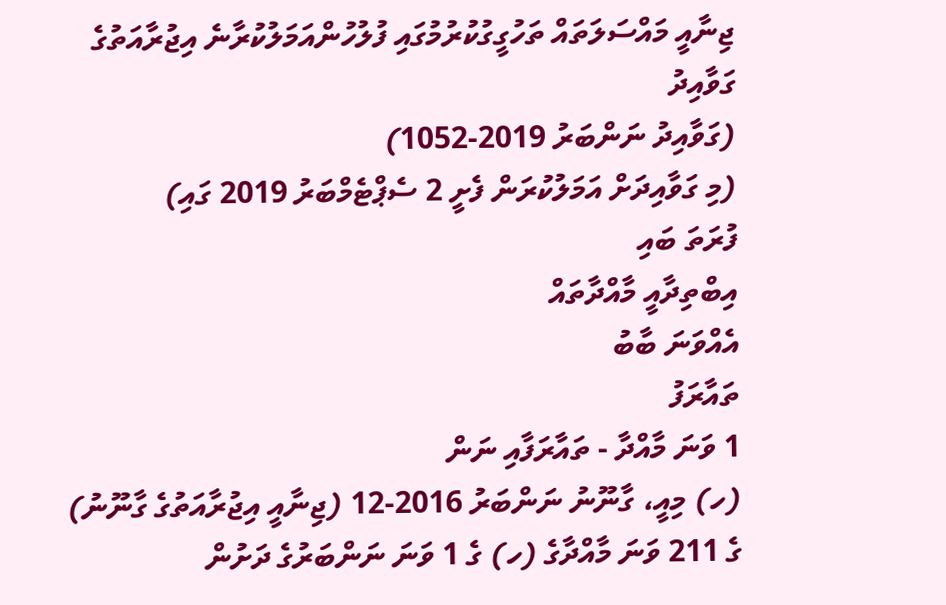ޖިނާއީ މައްސަލަތައް ތަހުގީގުކުރުމުގައި ފުލުހުންއަމަލުކުރާނެ އިޖުރާއަތުގެ ގަވާއިދު
(ގަވާއިދު ނަންބަރު 2019-1052)
(މި ގަވާއިދަށް އަމަލުކުރަން ފެށީ 2 ސެޕްޓެމްބަރު 2019 ގައި)
ފުރަތަ ބައި
އިބްތިދާއީ މާއްދާތައް
އެއްވަނަ ބާބު
ތައާރަފު
1 ވަނަ މާއްދާ - ތައާރަފާއި ނަން
(ހ) މިއީ، ގާނޫނު ނަންބަރު 2016-12 (ޖިނާއީ އިޖުރާއަތުގެ ގާނޫނު) ގެ 211 ވަނަ މާއްދާގެ (ހ) ގެ 1 ވަނަ ނަންބަރުގެ ދަށުން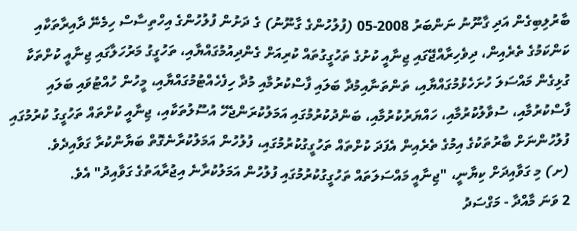ބާރުލިބިގެން އަދި ގާނޫނު ނަންބަރު 2008-05 (ފުލުހުންގެ ގާނޫނު) ގެ ދަށުން ފުލުހުންގެ އިހްތިސާސް ހިމެނޭ ދާއިރާތަކާއި ކަންކަމުގެ ތެރެއިން، ދިވެހިރާއްޖޭގައި ޖިނާއީ ކުށުގެ ތަހުގީގުތައް ކުރިއަށް ގެންދިއުމުގައްޔާއި، ތަހުގީގު މަރުހަލާގައި ޖިނާއީ ކުށްތަކާ ގުޅިގެން މައްސަލަ ހުށަހެޅުމުގައްޔާއި، ތަންތަނާއިމުދާ ބަލައި ފާސްކުރުމާއި މުދާ ހިފެހެއްޓުމުގައްޔާއި، މީހުން ހުއްޓުވައި ބަލައި ފާސްކުރުމާއި، ސުވާލުކުރުމާއި، ހައްޔަރުކުރުމާއި، ބަންދުކުރުމުގައި އަމަލުކުރަންޖެހޭ އުސޫލުތަކާއި، ޖިނާއީ ކުށްތައް ތަހުގީގު ކުރުމުގައި ފުލުހުންނަށް ބާރުތަކުގެ އިމުގެ ތެރެއިން އެފަދަ ކުށްތައް ތަހުގީގުކުރުމުގައި، ފުލުހުން އަމަލުކުރާނެގޮތް ބަޔާންކުރާ ގަވާއިދެވެ.
(ށ) މި ގަވާއިދަށް ކިޔާނީ، "ޖިނާއީ މައްސަލަތައް ތަހުގީގުކުރުމުގައި ފުލުހުން އަމަލުކުރާނެ އިޖުރާއަތުގެ ގަވާއިދު" އެވެ.
2 ވަނަ މާއްދާ - މަގްސަދު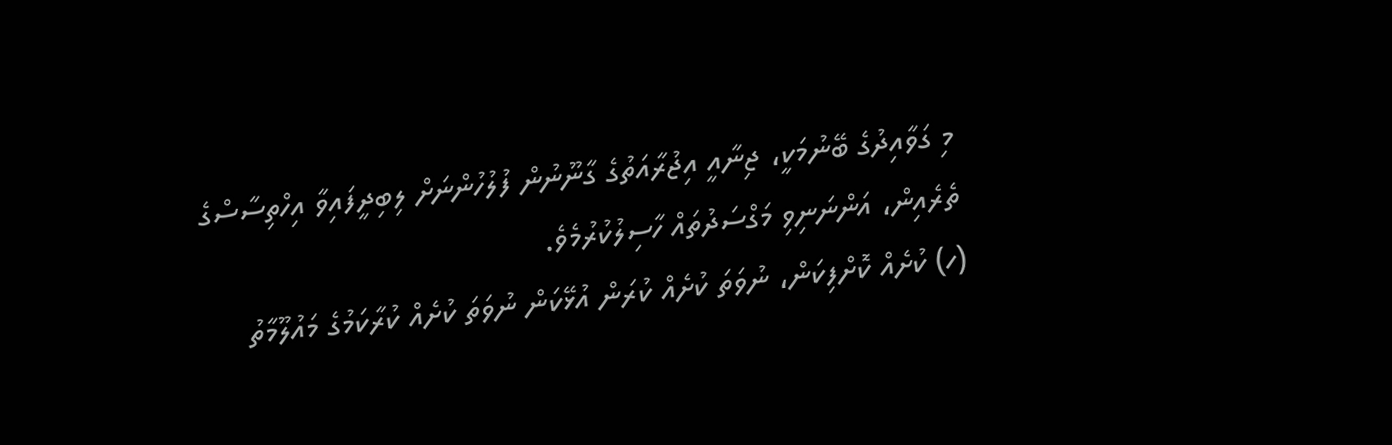މި ގަވާއިދުގެ ބޭނުމަކީ، ޖިނާއީ އިޖުރާއަތުގެ ގާނޫނުން ފުލުހުންނަށް ލިބިދީފައިވާ އިހްތިސާސްގެ ތެރެއިން، އަންނަނިވި މަގްސަދުތައް ހާސިލުކުރުމެވެ.
(ހ) ކުށެއް ކޮށްފިކަން، ނުވަތަ ކުށެއް ކުރަން އުޅޭކަން ނުވަތަ ކުށެއް ކުރާކަމުގެ މައުލޫމާތު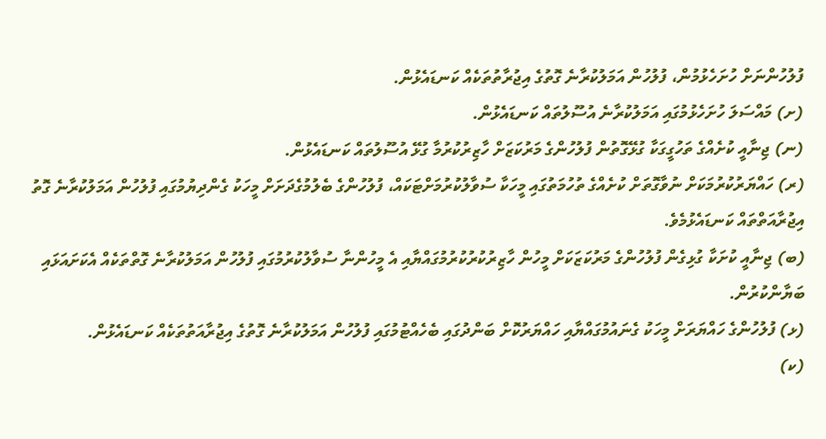ފުލުހުންނަށް ހުށަހެޅުމުން، ފުލުހުން އަމަލުކުރާނެ ގޮތުގެ އިޖުރާތުތަކެއް ކަނޑައެޅުން.
(ށ) މައްސަލަ ހުށަހެޅުމުގައި އަމަލުކުރާނެ އުސޫލުތައް ކަނޑައެޅުން.
(ނ) ޖިނާއީ ކުށެއްގެ ތަހުގީގަކާ ގުޅޭގޮތުން ފުލުހުންގެ މަރުކަޒަށް ހާޒިރުކުރުމާ ގުޅޭ އުސޫލުތައް ކަނޑައެޅުން.
(ރ) ހައްޔަރުކުރުމަކަށް ނުވާގޮތަށް ކުށެއްގެ ތުހުމަތުގައި މީހަކާ ސުވާލުކުރުމަށްޓަކައް، ފުލުހުންގެ ބެލުމުގެދަށަށް މީހަކު ގެންދިޔުމުގައި ފުލުހުން އަމަލުކުރާނެ ގޮތު އިޖުރާއަތްތައް ކަނޑައެޅުމެވެ.
(ބ) ޖިނާއީ ކުށަކާ ގުޅިގެން ފުލުހުންގެ މަރުކަޒަކަށް މީހުން ހާޒިރުކުރުކުރުމުގައްޔާއި އެ މީހުންނާ ސުވާލުކުރުމުގައި ފުލުހުން އަމަލުކުރާނެ ގޮތްތަކެއް އެކަށައަޅައި ބަޔާންކުރުން.
(ޅ) ފުލުހުންގެ ހައްޔަރަށް މީހަކު ގެނައުމުގައްޔާއި ހައްޔަރުކޮށް ބަންދުގައި ބެހެއްޓުމުގައި ފުލުހުން އަމަލުކުރާނެ ގޮތުގެ އިޖުރާއަތުތަކެއް ކަނޑައެޅުން.
(ކ)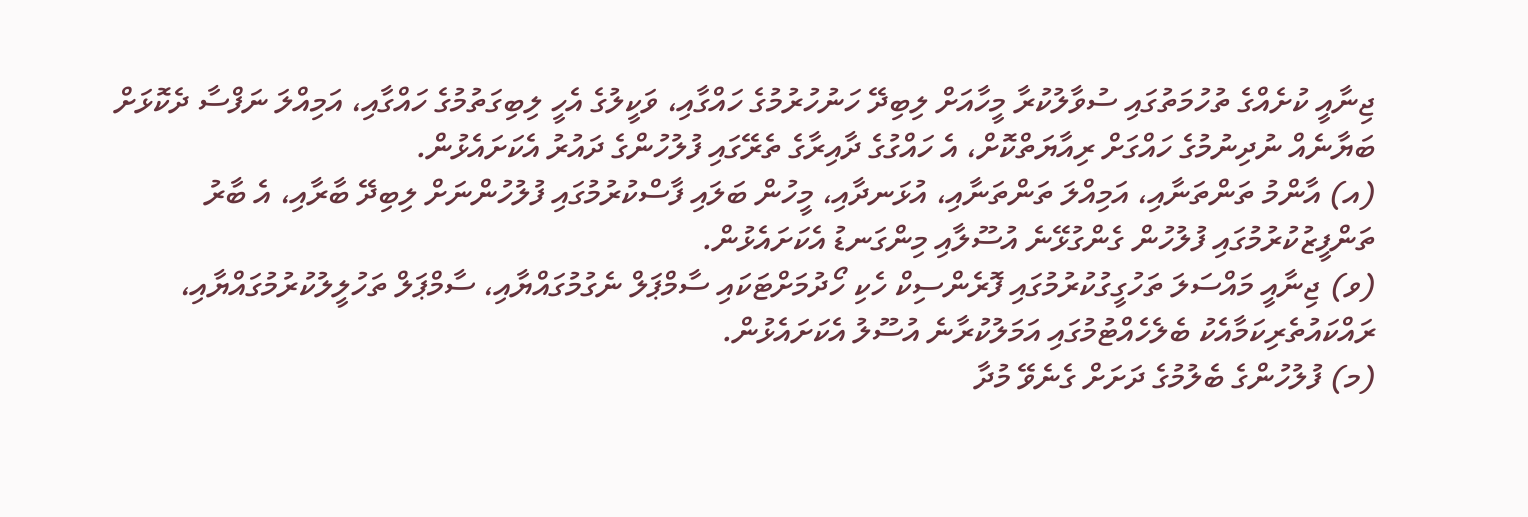ޖިނާއީ ކުށެއްގެ ތުހުމަތުގައި ސުވާލުކުރާ މީހާއަށް ލިބިދޭ ހަނުހުރުމުގެ ހައްގާއި، ވަކީލުގެ އެހީ ލިބިގަތުމުގެ ހައްގާއި، އަމިއްލަ ނަފްސާ ދެކޮޅަށް ބަޔާނެއް ނުދިނުމުގެ ހައްގަށް ރިއާޔަތްކޮށް، އެ ހައްގުގެ ދާއިރާގެ ތެރޭގައި ފުލުހުންގެ ދައުރު އެކަށައެޅުން.
(އ) އާންމު ތަންތަނާއި، އަމިއްލަ ތަންތަނާއި، އުޅަނދާއި، މީހުން ބަލައި ފާސްކުރުމުގައި ފުލުހުންނަށް ލިބިދޭ ބާރާއި، އެ ބާރު ތަންފީޒުކުރުމުގައި ފުލުހުން ގެންގުޅޭނެ އުސޫލާއި މިންގަނޑު އެކަށައެޅުން.
(ވ) ޖިނާއީ މައްސަލަ ތަހުގީގުކުރުމުގައި ފޮރެންސިކް ހެކި ހޯދުމަށްޓަކައި ސާމްޕަލް ނެގުމުގައްޔާއި، ސާމްޕަލް ތަހުލީލުކުރުމުގައްޔާއި، ރައްކައުތެރިކަމާއެކު ބެލެހެއްޓުމުގައި އަމަލުކުރާނެ އުސޫލު އެކަށައެޅުން.
(މ) ފުލުހުންގެ ބެލުމުގެ ދަށަށް ގެނެވޭ މުދާ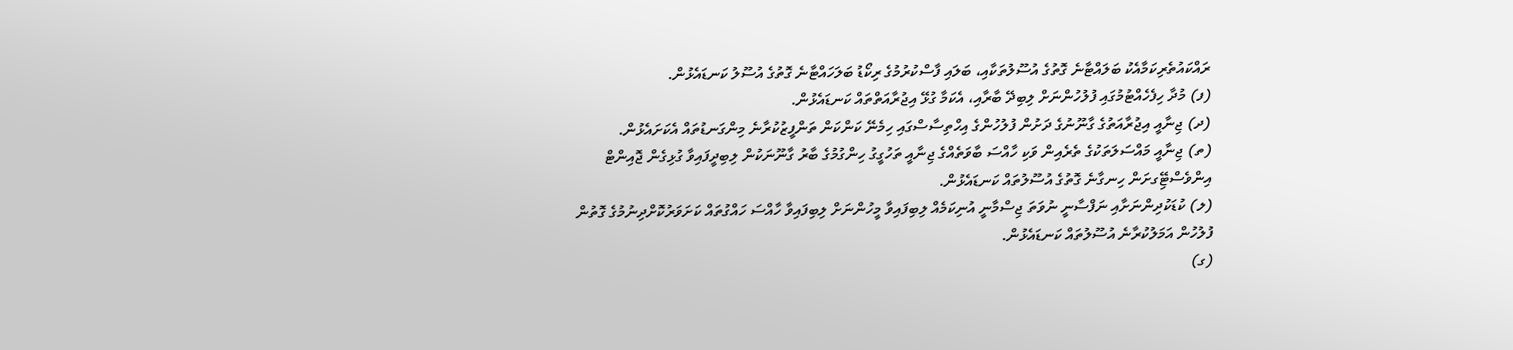ރައްކައުތެރިކަމާއެކު ބަލައްޓާނެ ގޮތުގެ އުސޫލުތަކާއި، ބަލައި ފާސްކުރުމުގެ ރިކޯޑު ބަލަހައްޓާނެ ގޮތުގެ އުސޫލު ކަނޑައެޅުން.
(ފ) މުދާ ހިފެހެއްޓުމުގައި ފުލުހުންނަށް ލިބިދޭ ބާރާއި، އެކަމާ ގުޅޭ އިޖުރާއަތްތައް ކަނޑައެޅުން.
(ދ) ޖިނާއީ އިޖުރާއަތުގެ ގާނޫނުގެ ދަށުން ފުލުހުންގެ އިހްތިސާސްގައި ހިމެނޭ ކަންކަން ތަންފީޒުކުރާނެ މިންގަނޑުތައް އެކަށައެޅުން.
(ތ) ޖިނާއީ މައްސަލަތަކުގެ ތެރެއިން ވަކި ހާއްސަ ބާވަތެއްގެ ޖިނާއީ ތަހުގީގު ހިންގުމުގެ ބާރު ގާނޫނަކުން ލިބިދީފައިވާ ގުޅިގެން ޖޮއިންޓް އިންވެސްޓޭިގށަން ހިނގާނެ ގޮތުގެ އުސޫލުތައް ކަނޑައެޅުން.
(ލ) ކުޑަކުދިންނަށާއި ނަފްސާނީ ނުވަތަ ޖިސްމާނީ އުނިކަމެއް ލިބިފައިވާ މީހުންނަށް ލިބިފައިވާ ހާއްސަ ހައްގުތައް ކަށަވަރުކޮށްދިނުމުގެ ގޮތުން ފުލުހުން އަމަލުކުރާނެ އުސޫލުތައް ކަނޑައެޅުން.
(ގ)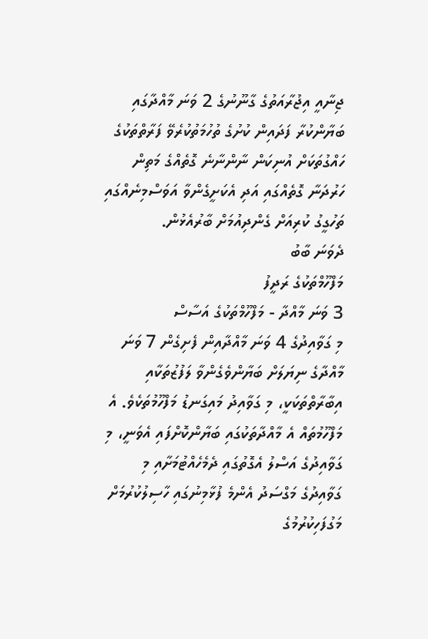ޖިނާއީ އިޖުރާއަތުގެ ގާނޫނުގެ 2 ވަނަ މާއްދާގައި ބަޔާންކުރާ ފަދައިން ކުށުގެ ތުހުމަތުކުރެވޭ ފަރާތްތަކުގެ ހައްގުތަކަށް އުނިކަން ނާންނާނެ ގޮތެއްގެ މަތިން ހަރުދަނާ ގޮތެއްގައި އަދި އެކަށީގެންވާ އަވަސްމިނެއްގައި ތަހުގީގު ކުރިއަށް ގެންދިއުމަށް ބާރުއެޅުން.
ދެވަނަ ބާބު
މަފްހޫމްތަކުގެ ރަދީފު
3 ވަނަ މާއްދާ - މަފްހޫމްތަކުގެ އަސާސް
މި ގަވާއިދުގެ 4 ވަނަ މާއްދާއިން ފެށިގެން 7 ވަނަ މާއްދާގެ ނިޔަލަށް ބަޔާންވެގެންވާ ލަފުޒުތަކާއި އިބާރާތްތަކަކީ، މި ގަވާއިދު މައިގަނޑު މަފްހޫމުތަކެވެ. އެ މަފްހޫމުތައް އެ މާއްދާތަކުގައި ބަޔާންކޮށްފައި އެވަނީ، މި ގަވާއިދުގެ އަސްލު އެގޮތުގައި ދެމެހެއްޓުމަށާއި މި ގަވާއިދުގެ މަގްސަދު އެންމެ ފުޅާމިނުގައި ހާސިލުކުރުމަށް މަގުފަހިކުރުމުގެ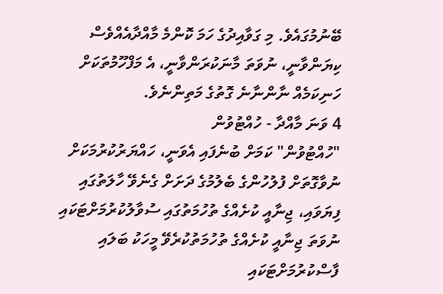ބޭނުމުގައެވެ. މި ގަވާއިދުގެ ހަމަ ކޮންމެ މާއްދާއެއްވެސް ކިޔަންވާނީ، ނުވަތަ މާނަކުރަންވާނީ، އެ މަފްހޫމުތަކަށް ހަނިކަމެއް ނާންނާނެ ގޮތުގެ މަތިންނެވެ.
4 ވަނަ މާއްދާ - ހުއްޓުވުން
"ހުއްޓުވުން" ކަމަށް ބުނެފައި އެވަނީ، ހައްޔަރުކުރުމަކަށް ނުވާގޮތަށް ފުލުހުންގެ ބެލުމުގެ ދަށަށް ގެނެވޭ ހާލަތުގައި ފިޔަވައި، ޖިނާއީ ކުށެއްގެ ތުހުމަތުގައި ސުވާލުކުރުމަށްޓަކައި ނުވަތަ ޖިނާއީ ކުށެއްގެ ތުހުމަތުކުރެވޭ މީހަކު ބަލައި ފާސްކުރުމަށްޓަކައި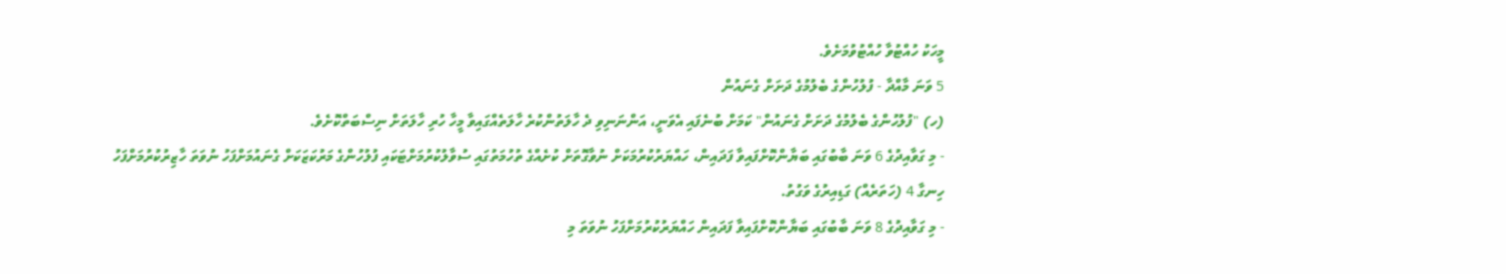މީހަކު ހުއްޓުވާ ހުއްޓުވުމަށެވެ.
5 ވަނަ މާއްދާ - ފުލުހުންގެ ބެލުމުގެ ދަށަށް ގެނައުން
(ހ) "ފުލުހުންގެ ބެލުމުގެ ދަށަށް ގެނައުން" ކަމަށް ބުނެފައި އެވަނީ، އަންނަނިވި ދެ ހާލަތުންކުރެ ހާލަތެއްގައިވާ މީހާ ހުރި ހާލަތަށް ނިސްބަތްކޮށެވެ.
- މި ގަވާއިދުގެ 6 ވަނަ ބާބުގައި ބަޔާންކޮށްފައިވާ ފަދައިން، ހައްޔަރުކުރުމަކަށް ނުވާގޮތަށް ކުށެއްގެ ތުހުމަތުގައި ސުވާލުކުރުމަށްޓަކައި ފުލުހުންގެ މަރުކަޒަކަށް ގެނައުމަށްފަހު ނުވަތަ ހާޒިރުކުރުމަށްފަހު ހިނގާ 4 (ހަތަރެއް) ގަޑިއިރުގެ ވަގުތު.
- މި ގަވާއިދުގެ 8 ވަނަ ބާބުގައި ބަޔާންކޮށްފައިވާ ފަދައިން ހައްޔަރުކުރުމަށްފަހު ނުވަތަ މި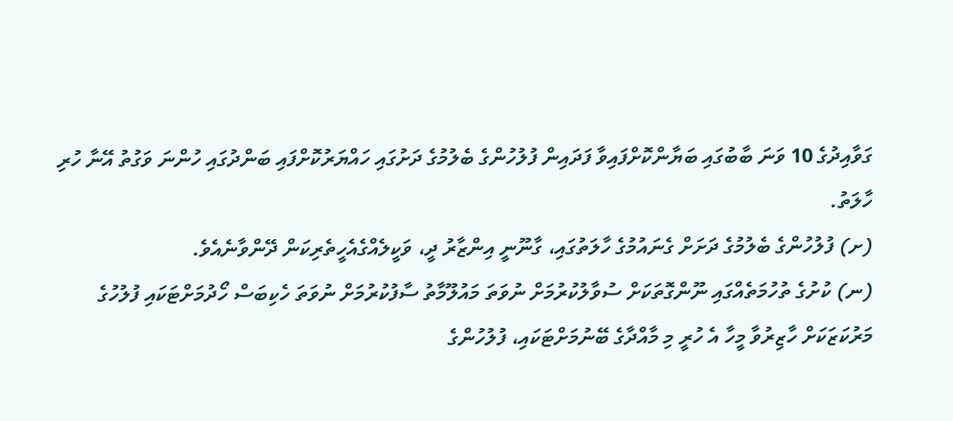ގަވާއިދުގެ 10 ވަނަ ބާބުގައި ބަޔާންކޮށްފައިވާ ފަދައިން ފުލުހުންގެ ބެލުމުގެ ދަށުގައި ހައްޔަރުކޮށްފައި ބަންދުގައި ހުންނަ ވަގުތު އޭނާ ހުރި ހާލަތު.
(ށ) ފުލުހުންގެ ބެލުމުގެ ދަށަށް ގެނައުމުގެ ހާލަތުގައި، ގާނޫނީ އިންޒާރު ދީ، ވަކީލެއްގެއެހީތެރިކަން ދޭންވާނެއެވެ.
(ނ) ކުށުގެ ތުހުމަތެއްގައި ނޫންގޮތަކަށް ސުވާލުކުރުމަށް ނުވަތަ މައުލޫމާތު ސާފުކުރުމަށް ނުވަތަ ހެކިބަސް ހޯދުމަށްޓަކައި ފުލުހުގެ މަރުކަޒަކަށް ހާޒިރުވާ މީހާ އެ ހުރީ މި މާއްދާގެ ބޭނުމަށްޓަކައި، ފުލުހުންގެ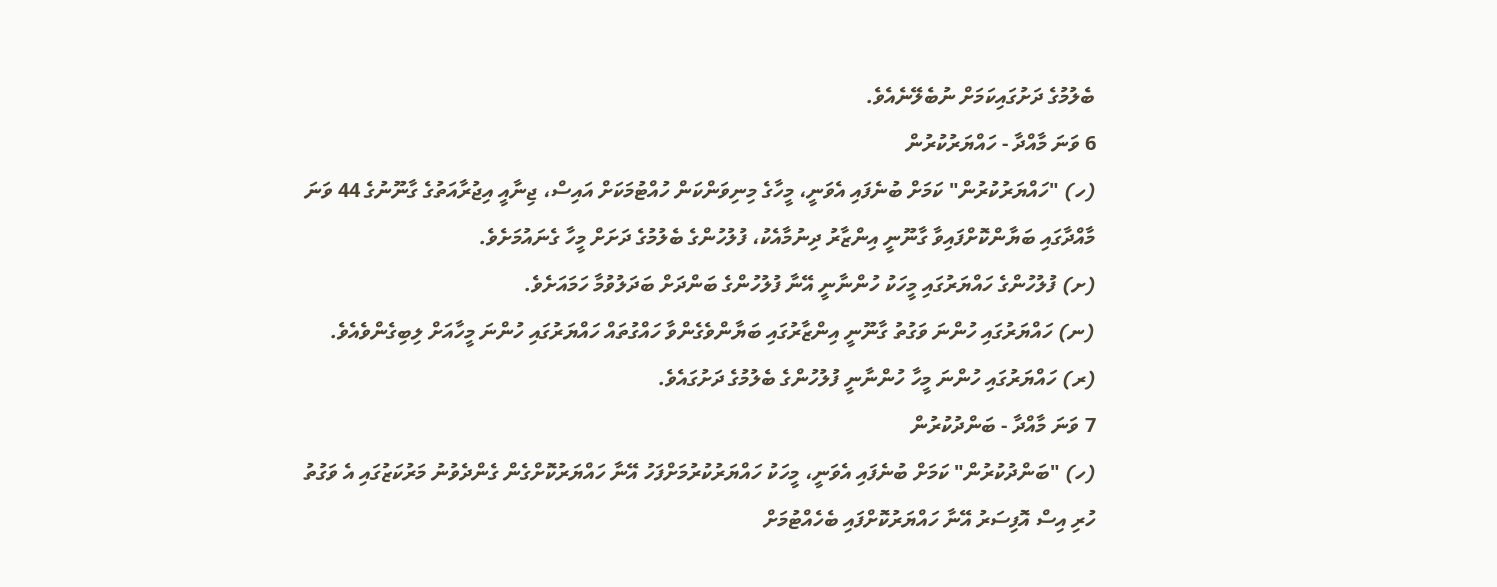ބެލުމުގެ ދަށުގައިކަމަށް ނުބެލޭނެއެވެ.
6 ވަނަ މާއްދާ - ހައްޔަރުކުރުން
(ހ) "ހައްޔަރުކުރުން" ކަމަށް ބުނެފައި އެވަނީ، މީހާގެ މިނިވަންކަން ހުއްޓުމަކަށް އައިސް، ޖިނާއީ އިޖުރާއަތުގެ ގާނޫނުގެ 44 ވަނަ މާއްދާގައި ބަޔާންކޮށްފައިވާ ގާނޫނީ އިންޒާރު ދިނުމާއެކު، ފުލުހުންގެ ބެލުމުގެ ދަށަށް މީހާ ގެނައުމަށެވެ.
(ށ) ފުލުހުންގެ ހައްޔަރުގައި މީހަކު ހުންނާނީ އޭނާ ފުލުހުންގެ ބަންދަށް ބަދަލުވުމާ ހަމައަށެވެ.
(ނ) ހައްޔަރުގައި ހުންނަ ވަގުތު ގާނޫނީ އިންޒާރުގައި ބަޔާންވެގެންވާ ހައްގުތައް ހައްޔަރުގައި ހުންނަ މީހާއަށް ލިބިގެންވެއެވެ.
(ރ) ހައްޔަރުގައި ހުންނަ މީހާ ހުންނާނީ ފުލުހުންގެ ބެލުމުގެ ދަށުގައެވެ.
7 ވަނަ މާއްދާ - ބަންދުކުރުން
(ހ) "ބަންދުކުރުން" ކަމަށް ބުނެފައި އެވަނީ، މީހަކު ހައްޔަރުކުރުމަށްފަހު އޭނާ ހައްޔަރުކޮށްގެން ގެންދެވުނު މަރުކަޒުގައި އެ ވަގުތު ހުރި އިސް އޮފިސަރު އޭނާ ހައްޔަރުކޮށްފައި ބެހެއްޓުމަށް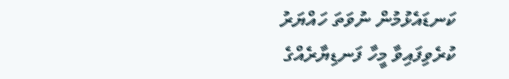ކަނޑައެޅުމުން ނުވަތަ ހައްޔަރު ކުރެވިފައިވާ މީހާ ފަނޑިޔާރެއްގެ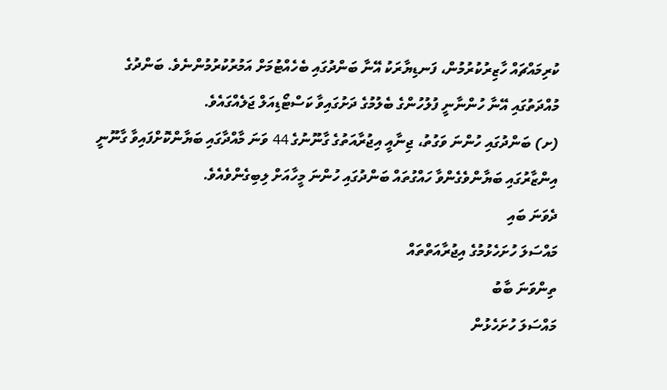ކުރިމައްޗައް ހާޒިރުކުރުމުން، ފަނޑިޔާރަކު އޭނާ ބަންދުގައި ބެހެއްޓުމަށް އަމުރުކުރުމުންނެވެ. ބަންދުގެ މުއްދަތުގައި އޭނާ ހުންނާނީ ފުލުހުންގެ ބެލުމުގެ ދަށުގައިވާ ކަސްޓޯޑިއަލް ޖަލެއްގައެވެ.
(ށ) ބަންދުގައި ހުންނަ ވަގުތު، ޖިނާއީ އިޖުރާއަތުގެ ގާނޫނުގެ 44 ވަނަ މާއްދާގައި ބަޔާންކޮށްފައިވާ ގާނޫނީ އިންޒާރުގައި ބަޔާންވެގެންވާ ހައްގުތައް ބަންދުގައި ހުންނަ މީހާއަށް ލިބިގެންވެއެވެ.
ދެވަނަ ބައި
މައްސަލަ ހުށަހެޅުމުގެ އިޖުރާއަތްތައް
ތިންވަނަ ބާބު
މައްސަލަ ހުށަހެޅުން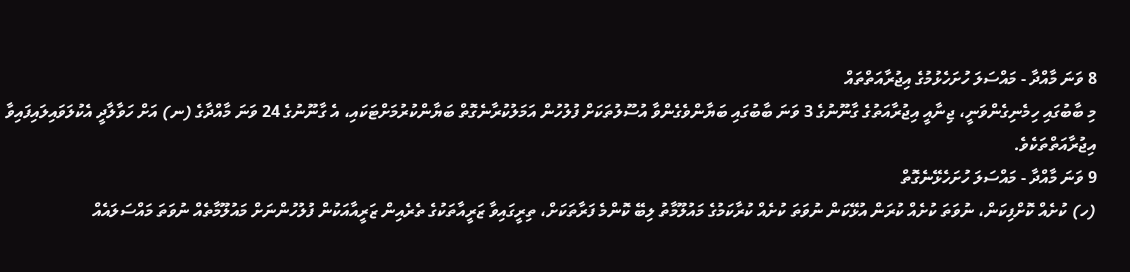8 ވަނަ މާއްދާ - މައްސަލަ ހުށަހެޅުމުގެ އިޖުރާއަތްތައް
މި ބާބުގައި ހިމެނިގެންވަނީ، ޖިނާއީ އިޖުރާއަތުގެ ގާނޫނުގެ 3 ވަނަ ބާބުގައި ބަޔާންވެގެންވާ އުސޫލުތަކަށް ފުލުހުން އަމަލުކުރާނެގޮތް ބަޔާންކުރުމަށްޓަކައި، އެ ގާނޫނުގެ 24 ވަނަ މާއްދާގެ (ނ) އަށް ހަވާލާދީ އެކުލަވައިލައިފައިވާ އިޖުރާއަތްތަކެވެ.
9 ވަނަ މާއްދާ - މައްސަލަ ހުށަހެޅޭނެގޮތް
(ހ) ކުށެއް ކޮށްފިކަން، ނުވަތަ ކުށެއް ކުރަން އުޅޭކަން ނުވަތަ ކުށެއް ކުރާކަމުގެ މައުލޫމާތު ލިބޭ ކޮންމެ ފަރާތަކަށް، ތިރީގައިވާ ޒަރީއާތަކުގެ ތެރެއިން ޒަރީއާއަކުން ފުލުހުންނަށް މައުލޫމާތެއް ނުވަތަ މައްސަލައެއް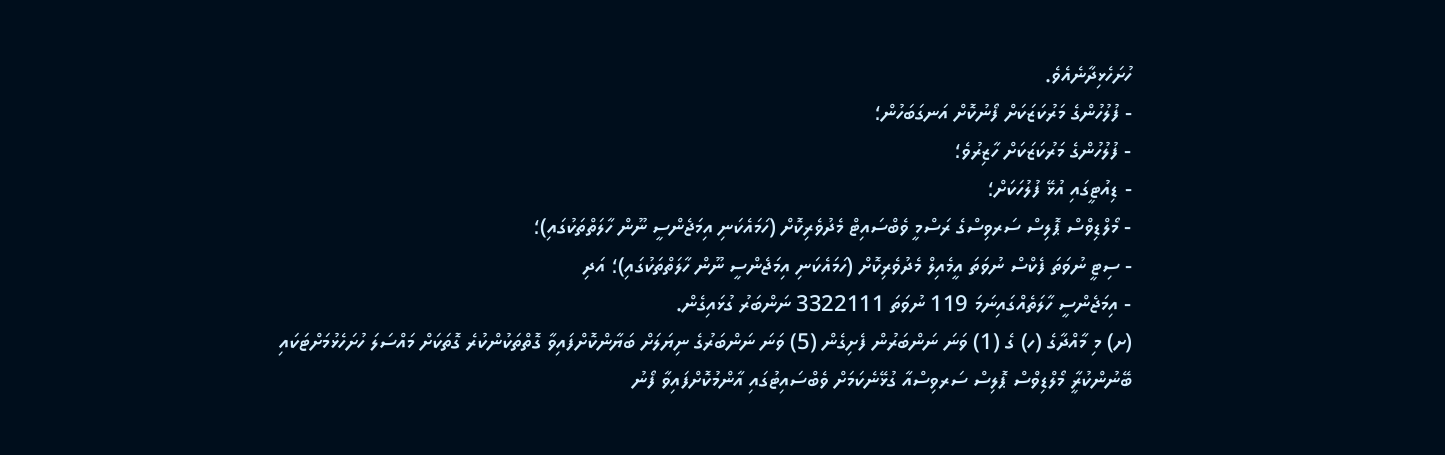ހުށަހެޅިދާނެއެވެ.
- ފުލުހުންގެ މަރުކަޒަކަށް ފޯނުކޮށް އަނގަބަހުން؛
- ފުލުހުންގެ މަރުކަޒަކަށް ހާޒިރުވެ؛
- ޑިއުޓީގައި އުޅޭ ފުލުހަކަށް؛
- މޯލްޑިވްސް ޕޮލިސް ސަރވިސްގެ ރަސްމީ ވެބްސައިޓް މެދުވެރިކޮށް (ހަމައެކަނި އިމަޖެންސީ ނޫން ހާލަތްތަކުގައި)؛
- ސިޓީ ނުވަތަ ފެކްސް ނުވަތަ އީމެއިލް މެދުވެރިކޮށް (ހަމައެކަނި އިމަޖެންސީ ނޫން ހާލަތްތަކުގައި)؛ އަދި
- އިމަޖެންސީ ހާލަތެއްގައިނަމަ 119 ނުވަތަ 3322111 ނަންބަރު ގުޅައިގެން.
(ށ) މި މާއްދާގެ (ހ) ގެ (1) ވަނަ ނަންބަރުން ފެށިގެން (5) ވަނަ ނަންބަރުގެ ނިޔަލަށް ބަޔާންކޮށްފައިވާ ގޮތްތަކުންކުރެ ގޮތަކަށް މައްސަލަ ހުށަހެޅުމަށްޓަކައި ބޭނުންކުރާީ މޯލްޑިވްސް ޕޮލިސް ސަރވިސްއާ ގުޅޭނެކަމަށް ވެބްސައިޓުގައި އާންމުކޮށްފައިވާ ފޯނު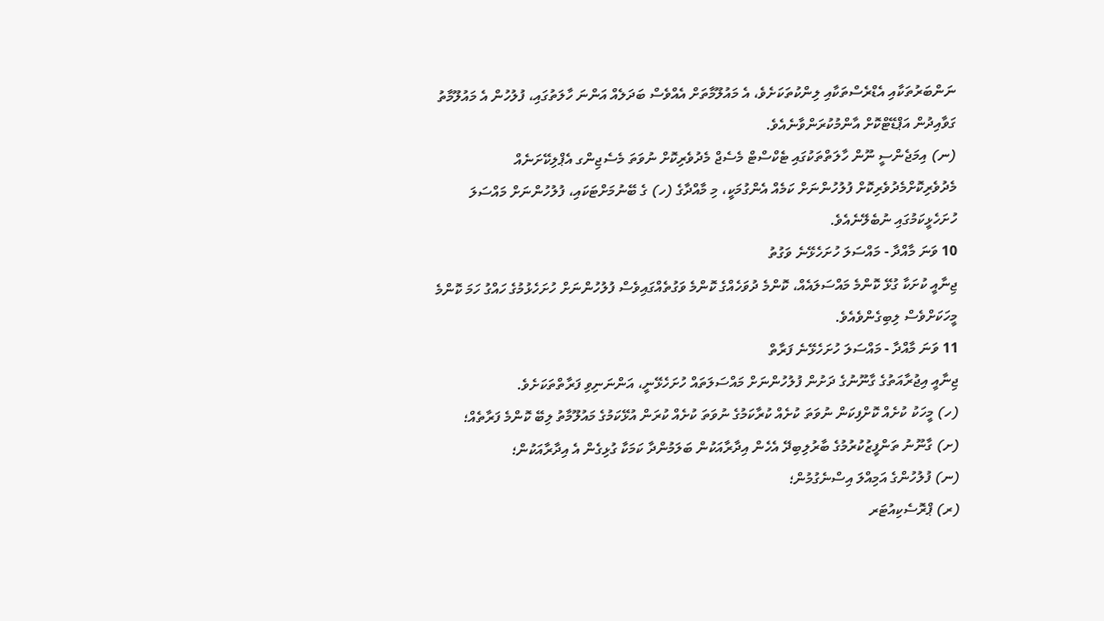ނަންބަރުތަކާއި އެޑްރެސްތަކާއި ލިންކުތަކަށެވެ، އެ މައުލޫމާތަށް އެއްވެސް ބަދަލެއް އަންނަ ހާލަތުގައި، ފުލުހުން އެ މައުލޫމާތު ގަވާއިދުން އަޕްޑޭޓްކޮށް އާންމުކުރަންވާނެއެވެ.
(ނ) އިމަޖެންސީ ނޫން ހާލަތްތަކުގައި ޓެކްސްޓް މެސެޖް މެދުވެރިކޮށް ނުވަތަ މެސެޖިންގ އެޕްލިކޭށަނެއް މެދުވެރިކޮށްމެދުވެރިކޮށް ފުލުހުންނަށް ކަމެއް އެންގުމަކީ، މި މާއްދާގެ (ހ) ގެ ބޭނުމަށްޓަކައި، ފުލުހުންނަށް މައްސަލަ ހުށަހެޅީކަމުގައި ނުބެލޭނެއެވެ.
10 ވަނަ މާއްދާ - މައްސަލަ ހުށަހެޅޭނެ ވަގުތު
ޖިނާއީ ކުށަކާ ގުޅޭ ކޮންމެ މައްސަލައެއް، ކޮންމެ ދުވަހެއްގެ ކޮންމެ ވަގުތެއްގައިވެސް ފުލުހުންނަށް ހުށަހެޅުމުގެ ހައްގު ހަމަ ކޮންމެ މީހަކަށްވެސް ލިބިގެންވެއެވެ.
11 ވަނަ މާއްދާ - މައްސަލަ ހުށަހެޅޭނެ ފަރާތް
ޖިނާއީ އިޖުރާއަތުގެ ގާނޫނުގެ ދަށުން ފުލުހުންނަށް މައްސަލަތައް ހުށަހެޅޭނީ، އަންނަނިވި ފަރާތްތަކަށެވެ.
(ހ) މީހަކު ކުށެއް ކޮށްފިކަން ނުވަތަ ކުށެއް ކުރާކަމުގެ ނުވަތަ ކުށެއް ކުރަން އުޅޭކަމުގެ މައުލޫމާތު ލިބޭ ކޮންމެ ފަރާތެއް؛
(ށ) ގާނޫނު ތަންފީޒުކުރުމުގެ ބާރުލިބިދޭ އެހެން އިދާރާއަކުން ބަލަމުންދާ ކަމަކާ ގުޅިގެން އެ އިދާރާއަކުން؛
(ނ) ފުލުހުންގެ އަމިއްލަ އިސްނެގުމުން؛
(ރ) ޕްރޮސެކިއުޓަރ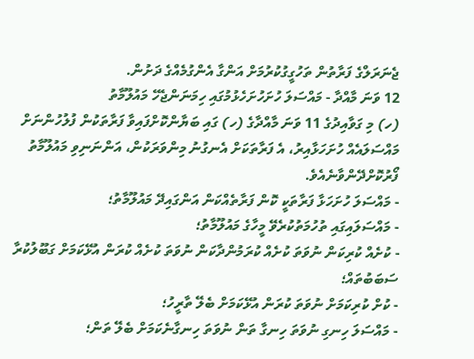ޖެނަރަލްގެ ފަރާތުން ތަހުގީގުކުރުމަށް އަންގާ އެންގުމެއްގެ ދަށުން.
12 ވަނަ މާއްދާ - މައްސަލަ ހުށަހުށަހެޅުމުގައި ހިމަނަންޖެހޭ މައުލޫމާތު
(ހ) މި ގަވާއިދުގެ 11 ވަނަ މާއްދާގެ (ހ) ގައި ބަޔާންކޮށްފައިވާ ފަރާތަކުން ފުލުހުންނަށް މައްސަލައެއް ހުށަހަޅާއިރު، އެ ފަރާތަކަށް އެނގުނު މިންވަރަކުން، އަންނަނިވި މައުލޫމާތު ފޯރުކޮށްދޭންވާނެއެވެ.
- މައްސަލަ ހުށަހަޅާ ފަރާތަކީ ކޮން ފަރާތެއްކަން އަންގައިދޭ މައުލޫމާތު؛
- މައްސަލައިގައި ތުހުމަތުކުރެވޭ މީހާގެ މައުލޫމާތު؛
- ކުށެއް ކުރިކަން ނުވަތަ ކުށެއް ކުރަމުންދާކަން ނުވަތަ ކުށެއް ކުރަން އުޅޭކަމަށް ގަބޫލުކުރާ ސަބަބުތައް؛
- ކުށް ކުރިކަމަށް ނުވަތަ ކުރަން އުޅޭކަމަށް ބެލޭ ތާރީހު؛
- މައްސަލަ ހިނގި ނުވަތަ ހިނގާ ތަން ނުވަތަ ހިނގާނެކަމަށް ބެލޭ ތަން؛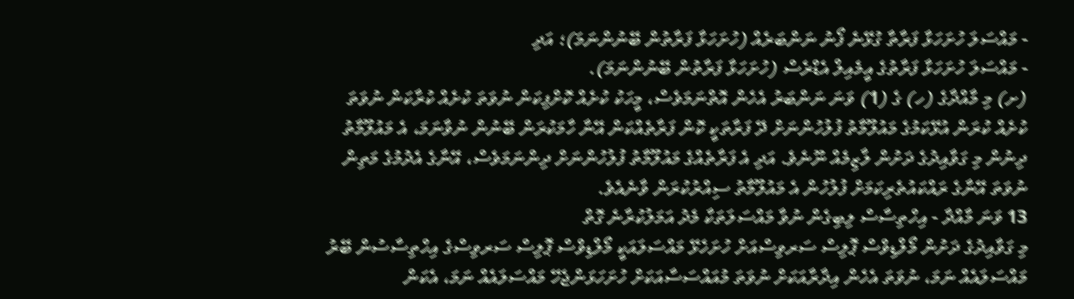- މައްސަލަ ހުށަހަޅާ ފަރާތާ ގުޅޭނެ ފޯނު ނަންބަރެއް (ހުށަހަޅާ ފަރާތުން ބޭނުންނަމަ)؛ އަދި
- މައްސަލަ ހުށަހަޅާ ފަރާތުގެ އީމެއިލް އެޑްރެސް (ހުށަހަޅާ ފަރާތުން ބޭނުންނަމަ).
(ށ) މި މާއްދާގެ (ހ) ގެ (1) ވަނަ ނަންބަރު އެހެން އޮތްނަމަވެސް، މީހަކު ކުށެއް ކޮށްފިކަން ނުވަތަ ކުށެއް ކުރާކަން ނުވަތަ ކުށެއް ކުރަން އުޅޭކަމުގެ މައުލޫމާތު ފުލުހުންނަށް ދޭ ފަރާތަކީ ކޮން ފަރާތެއްކަން އޭނާ ހާމަކުރަން ބޭނުން ނުވާނަމަ، އެ މައުލޫމާތު ދިނުން މި ގަވާއިދުގެ ދަށުން ލާޒިމެއް ނޫނެވެ. އަދި އެ ފަރާތެއްގެ މައުލޫމާތު ފުލުހުންނަށް ދިންނަމަވެސް، އޭނާގެ އެދުމުގެ މަތިން ނުވަތަ އޭނާގެ ރައްކައުތެރިކަމަށް ފުލުހުން އެ މައުލޫމާތު ސިއްރުކުރަން ވާނެއެވެ.
13 ވަނަ މާއްދާ - އިހްތިސާސް ލިބިގެން ނުވާ މައްސަލަތަކާ މެދު އަމަލުކުރާނެ ގޮތް
މި ގަވާއިދުގެ ދަށުން މޯލްޑިވްސް ޕޮލިސް ސަރވިސްއަށް ހުށަހެޅޭ މައްސަލައަކީ މޯލްޑިވްސް ޕޮލިސް ސަރވިސްގެ އިހްތިސާސުން ބޭރު މައްސަލައެއް ނަމަ، ނުވަތަ އެހެން އިދާރާއަކަށް ނުވަތަ މުއައްސަސާއަކަށް ހުށަހަޅަންޖެހޭ މައްސަލައެއް ނަމަ، އެކަން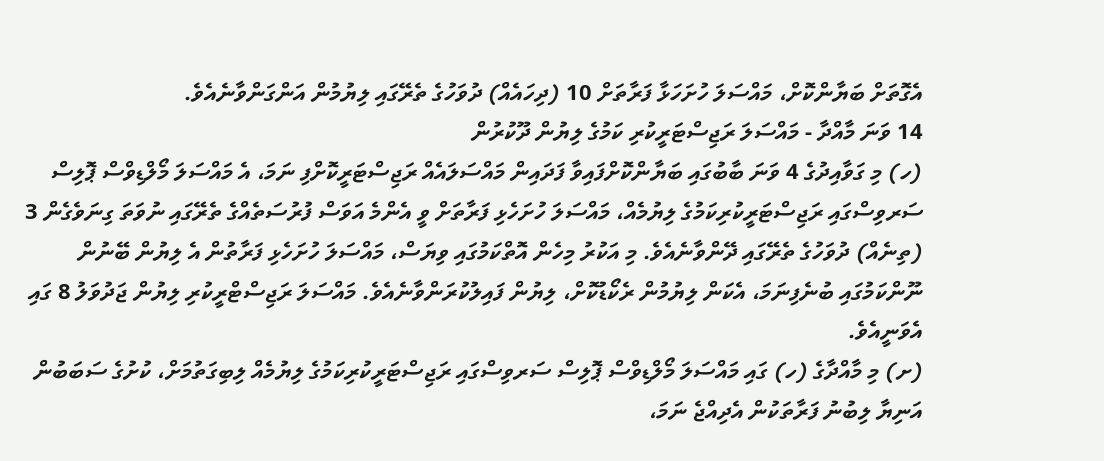އެގޮތަށް ބަޔާންކޮށް، މައްސަލަ ހުށަހަޅާ ފަރާތަށް 10 (ދިހައެއް) ދުވަހުގެ ތެރޭގައި ލިޔުމުން އަންގަންވާނެއެވެ.
14 ވަނަ މާއްދާ - މައްސަލަ ރަޖިސްޓަރީކުރި ކަމުގެ ލިޔުން ދޫކުރުން
(ހ) މި ގަވާއިދުގެ 4 ވަނަ ބާބުގައި ބަޔާންކޮށްފައިވާ ފަދައިން މައްސަލައެއް ރަޖިސްޓަރީކޮށްފި ނަމަ، އެ މައްސަލަ މޯލްޑިވްސް ޕޮލިސް ސަރވިސްގައި ރަޖިސްޓަރީކުރިކަމުގެ ލިޔުމެއް، މައްސަލަ ހުށަހެޅި ފަރާތަށް ވީ އެންމެ އަވަސް ފުރުސަތެއްގެ ތެރޭގައި ނުވަތަ ގިނަވެގެން 3 (ތިނެއް) ދުވަހުގެ ތެރޭގައި ދޭންވާނެއެވެ. މި އަކުރު މިހެން އޮތްކަމުގައި ވިޔަސް، މައްސަލަ ހުށަހެޅި ފަރާތުން އެ ލިޔުން ބޭނުން ނޫންކަމުގައި ބުނެފިނަމަ، އެކަން ލިޔުމުން ރެކޯޑުކޮށް، ލިޔުން ފައިލުކުރަންވާނެއެވެ. މައްސަލަ ރަޖިސްޓްރީކުރި ލިޔުން ޖަދުވަލު 8 ގައި އެވަނީއެވެ.
(ށ) މި މާއްދާގެ (ހ) ގައި މައްސަލަ މޯލްޑިވްސް ޕޮލިސް ސަރވިސްގައި ރަޖިސްޓަރީކުރިކަމުގެ ލިޔުމެއް ލިބިގަތުމަށް، ކުށުގެ ސަބަބުން އަނިޔާ ލިބުނު ފަރާތަކުން އެދިއްޖެ ނަމަ،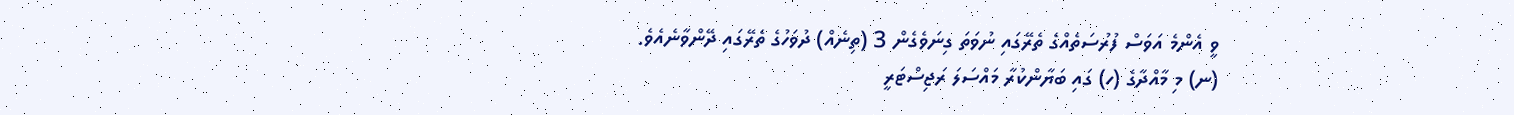ވީ އެންމެ އަވަސް ފުރުސަތެއްގެ ތެރޭގައި ނުވަތަ ގިނަވެގެން 3 (ތިނެއް) ދުވަހުގެ ތެރޭގައި ދޭންވާނެއެވެ.
(ނ) މި މާއްދާގެ (ހ) ގައި ބަޔާންކުރާ މައްސަލަ ރަޖިސްޓަރީ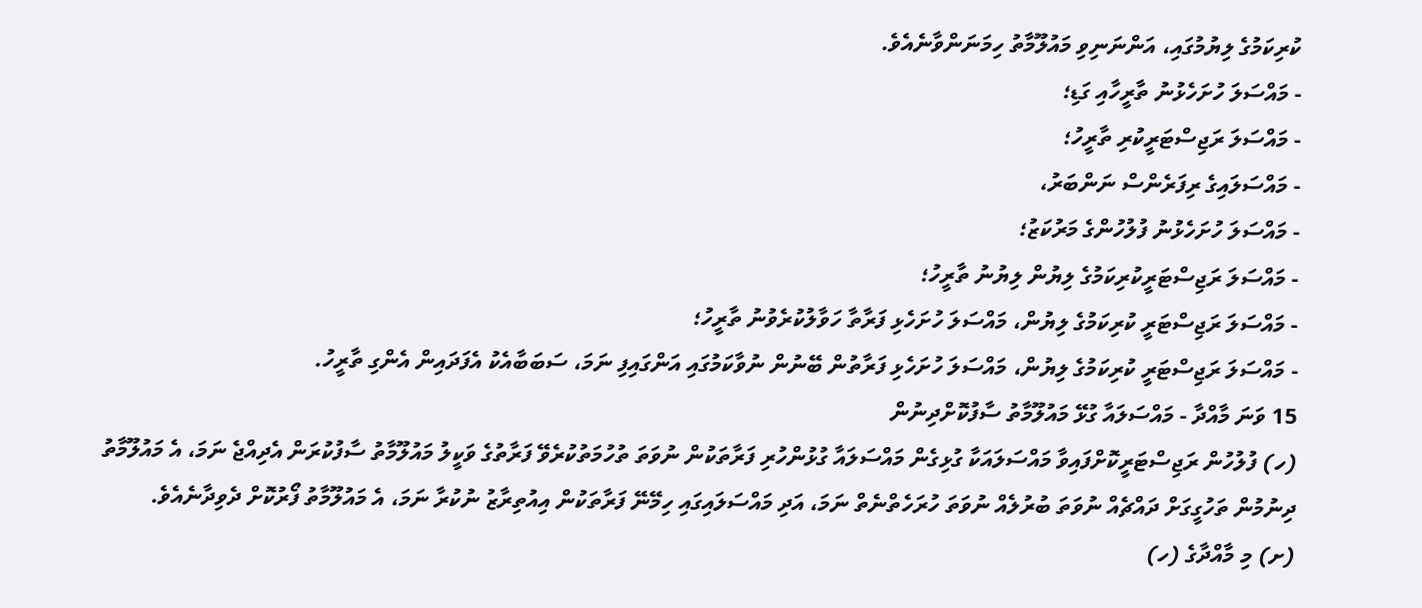ކުރިކަމުގެ ލިޔުމުގައި، އަންނަނިވި މައުލޫމާތު ހިމަނަންވާނެއެވެ.
- މައްސަލަ ހުށަހެޅުނު ތާރީހާއި ގަޑި؛
- މައްސަލަ ރަޖިސްޓަރީކުރި ތާރީހު؛
- މައްސަލައިގެ ރިފަރެންސް ނަންބަރު،
- މައްސަލަ ހުށަހެޅުނު ފުލުހުންގެ މަރުކަޒު؛
- މައްސަލަ ރަޖިސްޓަރީކުރިކަމުގެ ލިޔުން ލިޔުނު ތާރީހު؛
- މައްސަލަ ރަޖިސްޓަރީ ކުރިކަމުގެ ލިޔުން، މައްސަލަ ހުށަހެޅި ފަރާތާ ހަވާލުކުރެވުނު ތާރީހު؛
- މައްސަލަ ރަޖިސްޓަރީ ކުރިކަމުގެ ލިޔުން، މައްސަލަ ހުށަހެޅި ފަރާތުން ބޭނުން ނުވާކަމުގައި އަންގައިފި ނަމަ، ސަބަބާއެކު އެފަދައިން އެންގި ތާރީހު.
15 ވަނަ މާއްދާ - މައްސަލައާ ގުޅޭ މައުލޫމާތު ސާފުކޮށްދިނުން
(ހ) ފުލުހުން ރަޖިސްޓަރީކޮށްފައިވާ މައްސަލައަކާ ގުޅިގެން މައްސަލައާ ގުޅުންހުރި ފަރާތަކުން ނުވަތަ ތުހުމަތުކުރެވޭ ފަރާތުގެ ވަކީލު މައުލޫމާތު ސާފުކުރަން އެދިއްޖެ ނަމަ، އެ މައުލޫމާތު ދިނުމުން ތަހުގީގަށް ދައްޗެއް ނުވަތަ ބުރުލެއް ނުވަތަ ހުރަހެތްނެތް ނަމަ، އަދި މައްސަލައިގައި ހިމޭނޭ ފަރާތަކުން އިއުތިރާޒު ނުކުރާ ނަމަ، އެ މައުލޫމާތު ފޯރުކޮށް ދެވިދާނެއެވެ.
(ށ) މި މާއްދާގެ (ހ)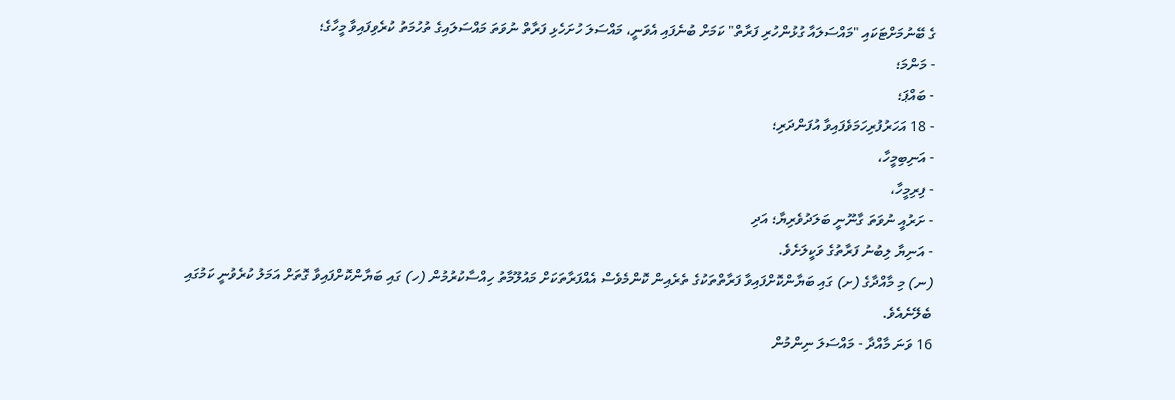ގެ ބޭނުމަށްޓަކައި "މައްސަލައާ ގުޅުންހުރި ފަރާތް" ކަމަށް ބުނެފައި އެވަނީ، މައްސަލަ ހުށަހެޅި ފަރާތް ނުވަތަ މައްސަލައިގެ ތުހުމަތު ކުރެވިފައިވާ މީހާގެ؛
- މަންމަ؛
- ބައްޕަ؛
- 18 އަހަރުފުރިހަމަވެފައިވާ އުފަންދަރި؛
- އަނިބިމީހާ،
- ފިރިމީހާ،
- ށަރުއީ ނުވަތަ ގާނޫނީ ބަލަދުވެރިޔާ؛ އަދި
- އަނިޔާ ލިބުނު ފަރާތުގެ ވަކީލަށެވެ.
(ނ) މި މާއްދާގެ (ށ) ގައި ބަޔާންކޮށްފައިވާ ފަރާތްތަކުގެ ތެރެއިން ކޮންމެވެސް އެއްފަރާތަކަށް މައުލޫމާތު ހިއްސާކުރުމުން (ހ) ގައި ބަޔާންކޮށްފައިވާ ގޮތަށް އަމަލު ކުރެވުނީ ކަމުގައި ބެލޭނެއެވެ.
16 ވަނަ މާއްދާ - މައްސަލަ ނިންމުން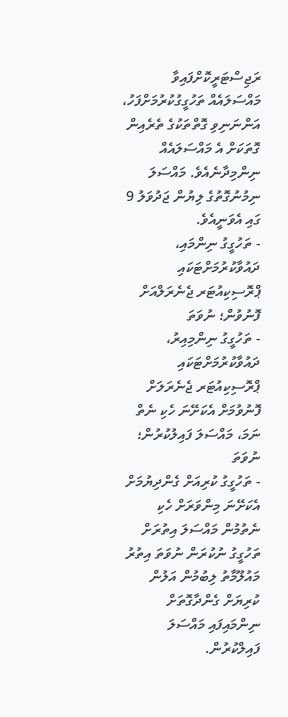ރަޖިސްޓަރީކޮށްފައިވާ މައްސަލައެއް ތަހުގީގުކުރުމަށްފަހު، އަންނަނިވި ގޮތްތަކުގެ ތެރެއިން ގޮތަކަށް އެ މައްސަލައެއް ނިންމިދާނެއެވެ. މައްސަލަ ނިމުނުގޮތުގެ ލިޔުން ޖަދުވަލު 9 ގައި އެވަނީއެވެ.
- ތަހުގީގު ނިންމައި، ދައުވާކުރުމަށްޓަކައި ޕްރޮސިކިއުޓަރ ޖެނެރަލްއަށް ފޮނުވުން؛ ނުވަތަ
- ތަހުގީގު ނިންމިއިރު، ދައުވާކުރުމަށްޓަކައި ޕްރޮސިކިއުޓަރ ޖެނެރަލަށް ފޮނުވުމަށް އެކަށޭނަ ހެކި ނެތް ނަމަ، މައްސަލަ ފައިލުކުރުން؛ ނުވަތަ
- ތަހުގީގު ކުރިއަށް ގެންދިޔުމަށް އެކަށޭނަ މިންވަރަށް ހެކި ނެތުމުން މައްސަލަ އިތުރަށް ތަހުގީގު ނުކުރަން ނުވަތަ އިތުރު މައުލޫމާތު ލިބުމުން އަލުން ކުރިޔަށް ގެންދާގޮތަށް ނިންމައިފައި މައްސަލަ ފައިލްކުރުން.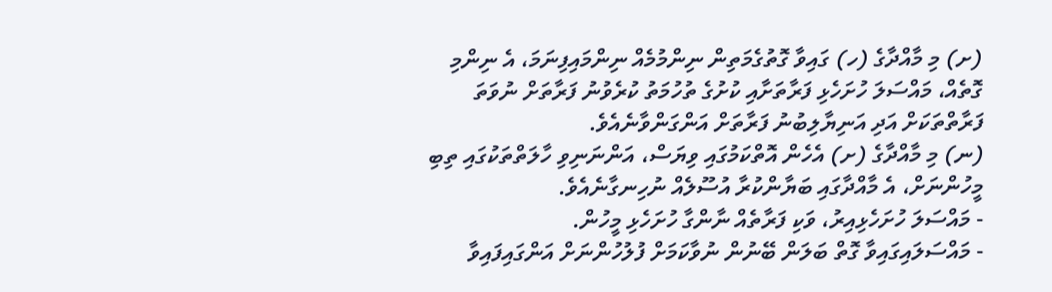(ށ) މި މާއްދާގެ (ހ) ގައިވާ ގޮތުގެމަތިން ނިންމުމެއް ނިންމައިފިނަމަ، އެ ނިންމި ގޮތެއް، މައްސަލަ ހުށަހެޅި ފަރާތަށާއި ކުށުގެ ތުހުމަތު ކުރެވުނު ފަރާތަށް ނުވަތަ ފަރާތްތަކަށް އަދި އަނިޔާލިބުނު ފަރާތަށް އަންގަންވާނެއެވެ.
(ނ) މި މާއްދާގެ (ށ) އެހެން އޮތްކަމުގައި ވިޔަސް، އަންނަނިވި ހާލަތްތަކުގައި ތިބި މީހުންނަށް، އެ މާއްދާގައި ބަޔާންކުރާ އުސޫލެއް ނުހިނގާނެއެވެ.
- މައްސަލަ ހުށަހެޅިއިރު، ވަކި ފަރާތެއް ނާންގާ ހުށަހެޅި މީހުން.
- މައްސަލައިގައިވާ ގޮތް ބަލަން ބޭނުން ނުވާކަމަށް ފުލުހުންނަށް އަންގައިފައިވާ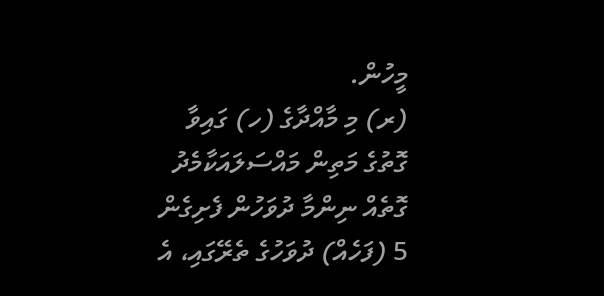މީހުން.
(ރ) މި މާއްދާގެ (ހ) ގައިވާ ގޮތުގެ މަތިން މައްސަލައަކާމެދު ގޮތެއް ނިންމާ ދުވަހުން ފެށިގެން 5 (ފަހެއް) ދުވަހުގެ ތެރޭގައި، އެ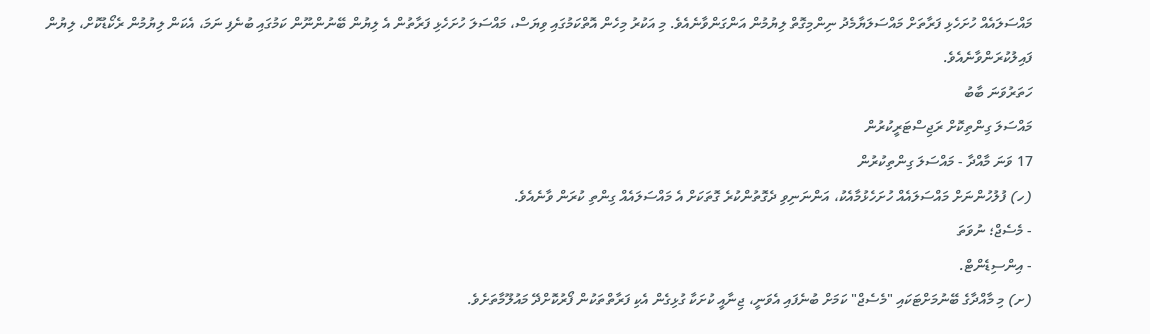މައްސަލައެއް ހުށަހެޅި ފަރާތަށް މައްސަލަޔާމެދު ނިންމިގޮތް ލިޔުމުން އަންގަންވާނެއެވެ. މި އަކުރު މިހެން އޮތްކަމުގައި ވިޔަސް، މައްސަލަ ހުށަހެޅި ފަރާތުން އެ ލިޔުން ބޭނުންނޫން ކަމުގައި ބުނެފި ނަމަ، އެކަން ލިޔުމުން ރެކޯޑުކޮށް، ލިޔުން ފައިލުކުރަންވާނެއެވެ.
ހަތަރުވަނަ ބާބު
މައްސަލަ ގިންތިކޮށް ރަޖިސްޓަރީކުރުން
17 ވަނަ މާއްދާ - މައްސަލަ ގިންތިކުރުން
(ހ) ފުލުހުންނަށް މައްސަލައެއް ހުށަހެޅުމާއެކު، އަންނަނިވި ދެގޮތުންކުރެ ގޮތަކަށް އެ މައްސަލައެއް ގިންތި ކުރަން ވާނެއެވެ.
- މެސެޖް؛ ނުވަތަ
- އިންސިޑެންޓް.
(ށ) މި މާއްދާގެ ބޭނުމަށްޓަކައި "މެސެޖް" ކަމަށް ބުނެފައި އެވަނީ، ޖިނާއީ ކުށަކާ ގުޅިގެން އެކި ފަރާތްތަކުން ފޯރުކޮށްދޭ މައުލޫމާތަށެވެ.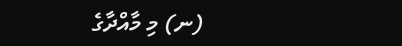(ނ) މި މާއްދާގެ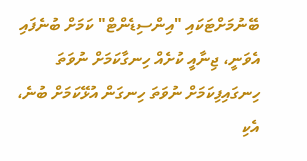ބޭނުމަށްޓަކައި "އިންސިޑެންޓް" ކަމަށް ބުނެފައި އެވަނީ، ޖިނާއީ ކުށެއް ހިނގާކަމަށް ނުވަތަ ހިނގައިފިކަމަށް ނުވަތަ ހިނގަން އުޅޭކަމަށް ބުނެ، އެކި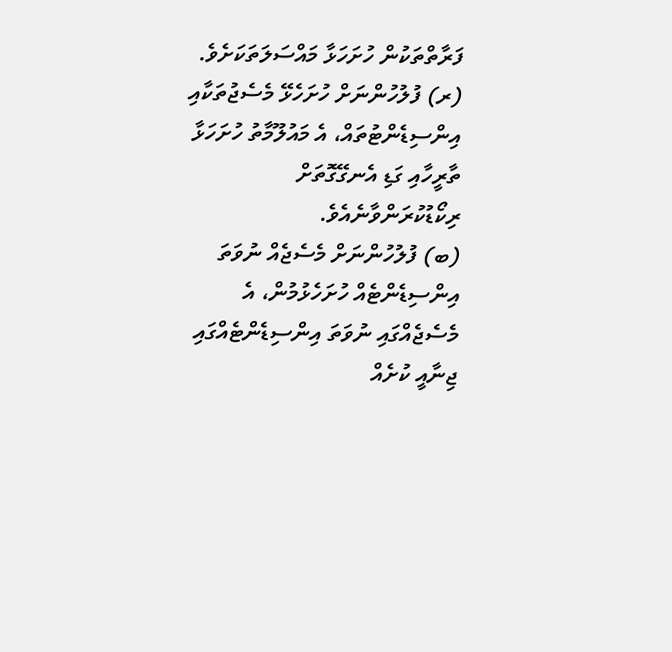ފަރާތްތަކުން ހުށަހަޅާ މައްސަލަތަކަށެވެ.
(ރ) ފުލުހުންނަށް ހުށަހެޅޭ މެސެޖުތަކާއި އިންސިޑެންޓުތައް، އެ މައުލޫމާތު ހުށަހަޅާ ތާރީހާއި ގަޑި އެނގޭގޮތަށް ރިކޯޑުކުރަންވާނެއެވެ.
(ބ) ފުލުހުންނަށް މެސެޖެއް ނުވަތަ އިންސިޑެންޓެއް ހުށަހެޅުމުން، އެ މެސެޖެއްގައި ނުވަތަ އިންސިޑެންޓެއްގައި ޖިނާއީ ކުށެއް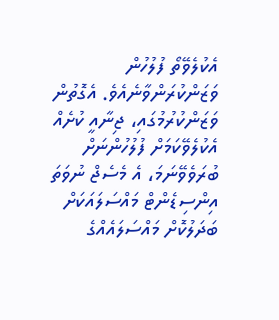އެކުލެވޭތޯ ފުލުހުން ވަޒަންކުރަންވާނެއެވެ. އެގޮތުން ވަޒަންކުރުމުގައި، ޖިނާއީ ކުށެއް އެކުލެވޭކަމަށް ފުލުހުންނަށް ބުރަވެވޭނަމަ، އެ މެސެޖް ނުވަތަ އިންސިޑެންޓް މައްސަލައަކަށް ބަދަލުކޮށް މައްސަލައެއްގެ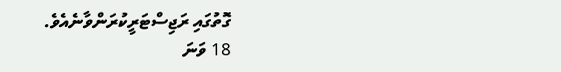ގޮތުގައި ރަޖިސްޓަރީކުރަންވާނެއެވެ.
18 ވަނަ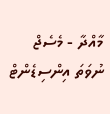މާއްދާ - މެސެޖް ނުވަތަ އިންސިޑެންޓް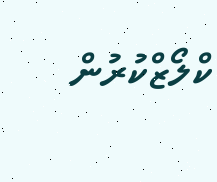ކްލޯޒްކުރުން